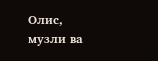Олис, музли ва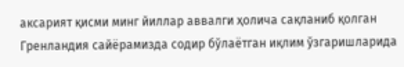аксарият қисми минг йиллар аввалги ҳолича сақланиб қолган Гренландия сайёрамизда содир бўлаётган иқлим ўзгаришларида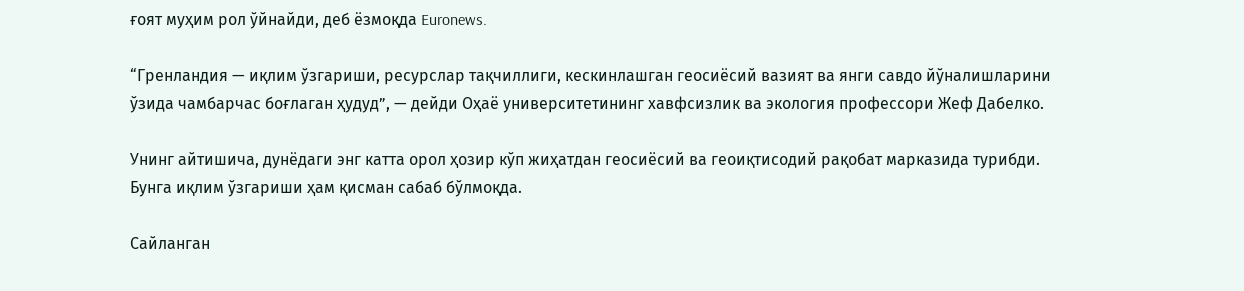ғоят муҳим рол ўйнайди, деб ёзмоқда Euronews.

“Гренландия — иқлим ўзгариши, ресурслар тақчиллиги, кескинлашган геосиёсий вазият ва янги савдо йўналишларини ўзида чамбарчас боғлаган ҳудуд”, — дейди Оҳаё университетининг хавфсизлик ва экология профессори Жеф Дабелко.

Унинг айтишича, дунёдаги энг катта орол ҳозир кўп жиҳатдан геосиёсий ва геоиқтисодий рақобат марказида турибди. Бунга иқлим ўзгариши ҳам қисман сабаб бўлмоқда.

Сайланган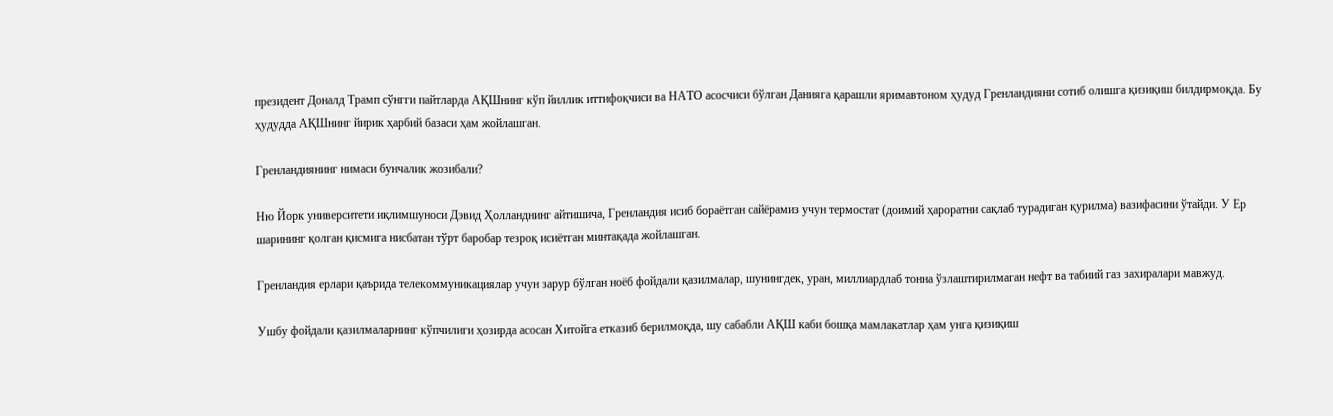президент Доналд Трамп сўнгги пайтларда АҚШнинг кўп йиллик иттифоқчиси ва НАТО асосчиси бўлган Данияга қарашли яримавтоном ҳудуд Гренландияни сотиб олишга қизиқиш билдирмоқда. Бу ҳудудда АҚШнинг йирик ҳарбий базаси ҳам жойлашган.

Гренландиянинг нимаси бунчалик жозибали?

Ню Йорк университети иқлимшуноси Дэвид Ҳолланднинг айтишича, Гренландия исиб бораётган сайёрамиз учун термостат (доимий ҳароратни сақлаб турадиган қурилма) вазифасини ўтайди. У Ер шарининг қолган қисмига нисбатан тўрт баробар тезроқ исиётган минтақада жойлашган.

Гренландия ерлари қаърида телекоммуникациялар учун зарур бўлган ноёб фойдали қазилмалар, шунингдек, уран, миллиардлаб тонна ўзлаштирилмаган нефт ва табиий газ захиралари мавжуд.

Ушбу фойдали қазилмаларнинг кўпчилиги ҳозирда асосан Хитойга етказиб берилмоқда, шу сабабли АҚШ каби бошқа мамлакатлар ҳам унга қизиқиш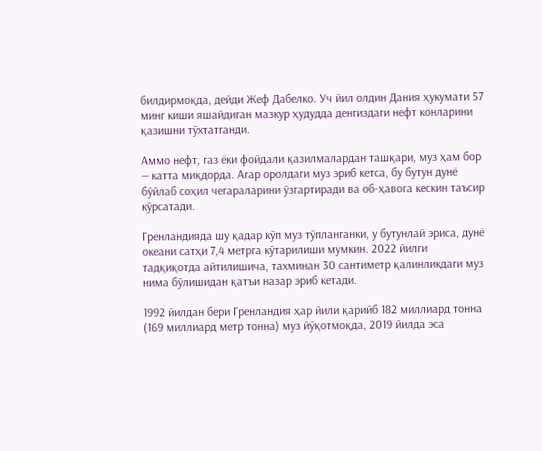билдирмоқда, дейди Жеф Дабелко. Уч йил олдин Дания ҳукумати 57 минг киши яшайдиган мазкур ҳудудда денгиздаги нефт конларини қазишни тўхтатганди.

Аммо нефт, газ ёки фойдали қазилмалардан ташқари, муз ҳам бор — катта миқдорда. Агар оролдаги муз эриб кетса, бу бутун дунё бўйлаб соҳил чегараларини ўзгартиради ва об-ҳавога кескин таъсир кўрсатади.

Гренландияда шу қадар кўп муз тўпланганки, у бутунлай эриса, дунё океани сатҳи 7,4 метрга кўтарилиши мумкин. 2022 йилги тадқиқотда айтилишича, тахминан 30 сантиметр қалинликдаги муз нима бўлишидан қатъи назар эриб кетади.

1992 йилдан бери Гренландия ҳар йили қарийб 182 миллиард тонна (169 миллиард метр тонна) муз йўқотмоқда, 2019 йилда эса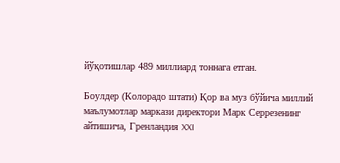йўқотишлар 489 миллиард тоннага етган.

Боулдер (Колорадо штати) Қор ва муз бўйича миллий маълумотлар маркази директори Марк Серрезенинг айтишича, Гренландия XXI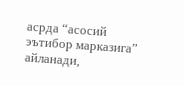асрда “асосий эътибор марказига” айланади,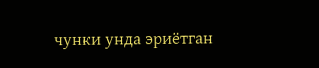чунки унда эриётган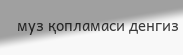муз қопламаси денгиз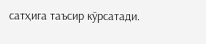сатҳига таъсир кўрсатади.